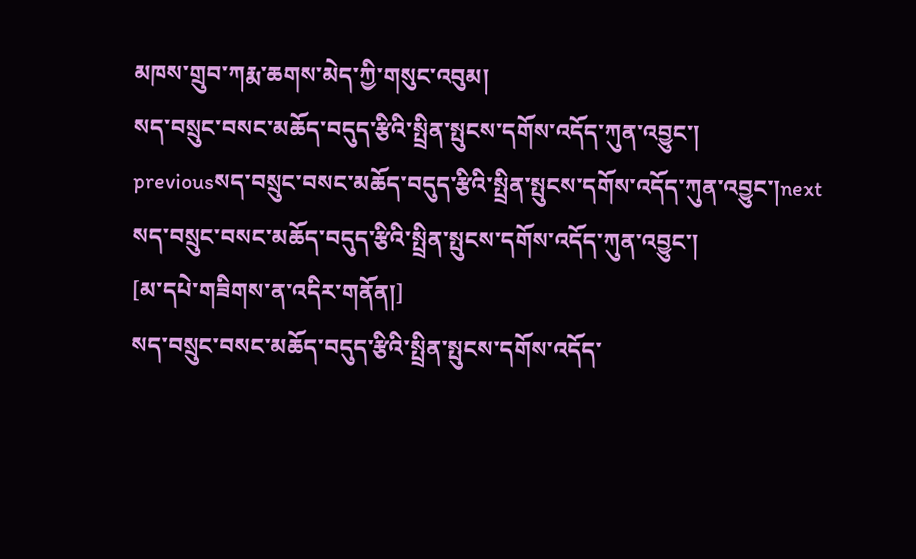མཁས་གྲུབ་ཀརྨ་ཆགས་མེད་ཀྱི་གསུང་འབུམ།
སད་བསྲུང་བསང་མཆོད་བདུད་རྩིའི་སྤྲིན་སྤུངས་དགོས་འདོད་ཀུན་འབྱུང་།
previousསད་བསྲུང་བསང་མཆོད་བདུད་རྩིའི་སྤྲིན་སྤུངས་དགོས་འདོད་ཀུན་འབྱུང་།next
སད་བསྲུང་བསང་མཆོད་བདུད་རྩིའི་སྤྲིན་སྤུངས་དགོས་འདོད་ཀུན་འབྱུང་།
[མ་དཔེ་གཟིགས་ན་འདིར་གནོན།]
སད་བསྲུང་བསང་མཆོད་བདུད་རྩིའི་སྤྲིན་སྤུངས་དགོས་འདོད་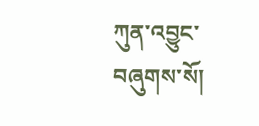ཀུན་འབྱུང་བཞུགས་སོ།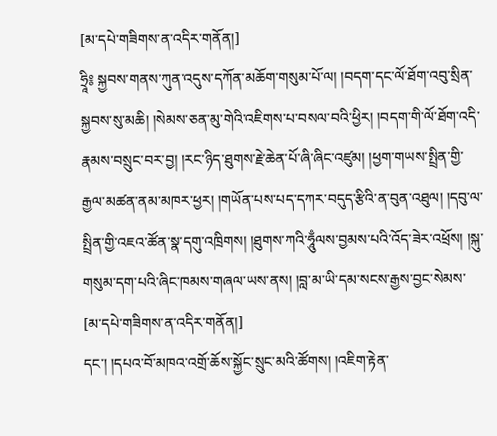[མ་དཔེ་གཟིགས་ན་འདིར་གནོན།]
ཧྲཱི༔ སྐྱབས་གནས་ཀུན་འདུས་དཀོན་མཆོག་གསུམ་པོ་ལ། །བདག་དང་ལོ་ཐོག་འབུ་སྲིན་སྐྱབས་སུ་མཆི། །སེམས་ཅན་མུ་གེའི་འཇིགས་པ་བསལ་བའི་ཕྱིར། །བདག་གི་ལོ་ཐོག་འདི་རྣམས་བསྲུང་བར་བྱ། །རང་ཉིད་ཐུགས་རྗེ་ཆེན་པོ་ཞི་ཞིང་འཛུམ། །ཕྱག་གཡས་སྤྲིན་གྱི་རྒྱལ་མཚན་ནམ་མཁར་ཕྱར། །གཡོན་པས་པད་དཀར་བདུད་རྩིའི་ན་བུན་འཐུལ། །དབུ་ལ་སྤྲིན་གྱི་འཇའ་ཚོན་སྣ་དགུ་འཁྲིགས། །ཐུགས་ཀའི་ཧཱུྃལས་བྱམས་པའི་འོད་ཟེར་འཕྲོས། །སྐུ་གསུམ་དག་པའི་ཞིང་ཁམས་གཞལ་ཡས་ནས། །བླ་མ་ཡི་དམ་སངས་རྒྱས་བྱང་སེམས་
[མ་དཔེ་གཟིགས་ན་འདིར་གནོན།]
དང་། །དཔའ་བོ་མཁའ་འགྲོ་ཆོས་སྐྱོང་སྲུང་མའི་ཚོགས། །འཇིག་རྟེན་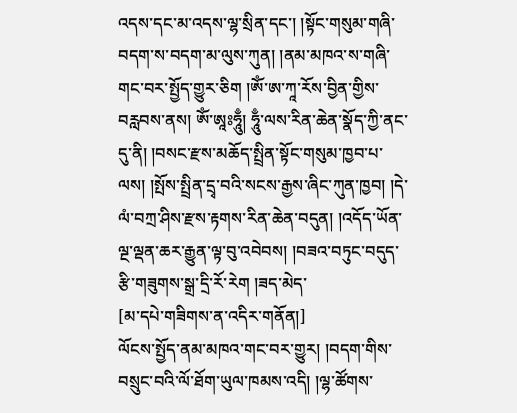འདས་དང་མ་འདས་ལྷ་སྲིན་དང་། །སྟོང་གསུམ་གཞི་བདག་ས་བདག་མ་ལུས་ཀུན། །ནམ་མཁའ་ས་གཞི་གང་བར་སྤྱོད་གྱུར་ཅིག །ཨོཾ་ཨ་ཀཱ་རོས་བྱིན་གྱིས་བརླབས་ནས། ཨོཾ་ཨཱཿཧཱུྃ། ཧཱུྃ་ལས་རིན་ཆེན་སྣོད་ཀྱི་ནང་དུ་ནི། །བསང་རྫས་མཆོད་སྤྲིན་སྟོང་གསུམ་ཁྱབ་པ་ལས། །སྤོས་སྤྲིན་དྲྭ་བའི་སངས་རྒྱས་ཞིང་ཀུན་ཁྱབ། །དེ་ལཾ་བཀྲ་ཤིས་རྫས་རྟགས་རིན་ཆེན་བདུན། །འདོད་ཡོན་ལྔ་ལྡན་ཆར་རྒྱུན་ལྟ་བུ་འབེབས། །བཟའ་བཏུང་བདུད་རྩི་གཟུགས་སྒྲ་དྲི་རོ་རེག །ཟད་མེད་
[མ་དཔེ་གཟིགས་ན་འདིར་གནོན།]
ལོངས་སྤྱོད་ནམ་མཁའ་གང་བར་གྱུར། །བདག་གིས་བསྲུང་བའི་ལོ་ཐོག་ཡུལ་ཁམས་འདི། །ལྷ་ཚོགས་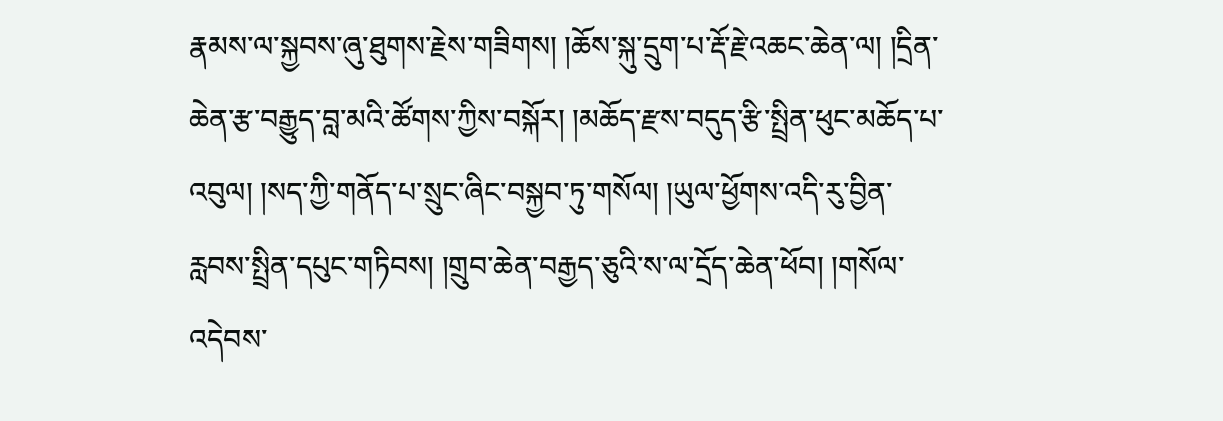རྣམས་ལ་སྐྱབས་ཞུ་ཐུགས་རྗེས་གཟིགས། །ཆོས་སྐུ་དྲུག་པ་རྡོ་རྗེ་འཆང་ཆེན་ལ། །དྲིན་ཆེན་རྩ་བརྒྱུད་བླ་མའི་ཚོགས་ཀྱིས་བསྐོར། །མཆོད་རྫས་བདུད་རྩི་སྤྲིན་ཕུང་མཆོད་པ་འབུལ། །སད་ཀྱི་གནོད་པ་སྲུང་ཞིང་བསྐྱབ་ཏུ་གསོལ། །ཡུལ་ཕྱོགས་འདི་རུ་བྱིན་རླབས་སྤྲིན་དཔུང་གཏིབས། །གྲུབ་ཆེན་བརྒྱད་ཅུའི་ས་ལ་དྲོད་ཆེན་ཕོབ། །གསོལ་འདེབས་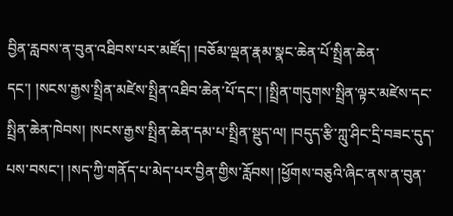བྱིན་རླབས་ན་བུན་འཐིབས་པར་མཛོད། །བཅོམ་ལྡན་རྣམ་སྣང་ཆེན་པོ་སྤྲིན་ཆེན་དང་། །སངས་རྒྱས་སྤྲིན་མཛེས་སྤྲིན་འཐིབ་ཆེན་པོ་དང་། །སྤྲིན་གདུགས་སྤྲིན་ལྟར་མཛེས་དང་སྤྲིན་ཆེན་ཁེབས། །སངས་རྒྱས་སྤྲིན་ཆེན་དམ་པ་སྤྲིན་སྡུད་ལ། །བདུད་རྩི་ཀླུ་ཤིང་དྲི་བཟང་དུད་པས་བསང་། །སད་ཀྱི་གནོད་པ་མེད་པར་བྱིན་གྱིས་རློབས། །ཕྱོགས་བཅུའི་ཞིང་ནས་ན་བུན་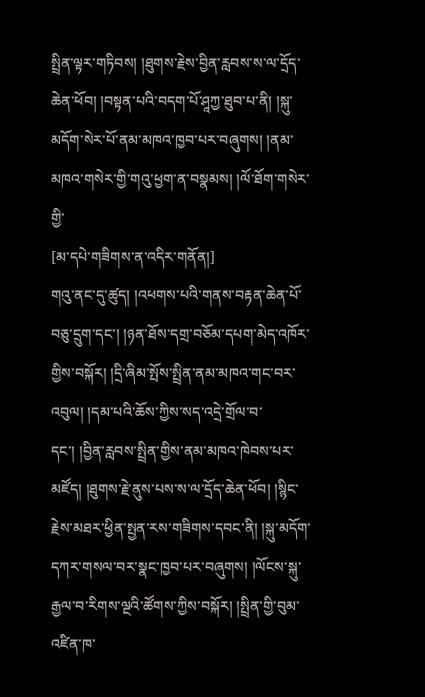སྤྲིན་ལྟར་གཏིབས། །ཐུགས་རྗེས་བྱིན་རླབས་ས་ལ་དྲོད་ཆེན་ཕོབ། །བསྟན་པའི་བདག་པོ་ཤཱཀྱ་ཐུབ་པ་ནི། །སྐུ་མདོག་སེར་པོ་ནམ་མཁའ་ཁྱབ་པར་བཞུགས། །ནམ་མཁའ་གསེར་གྱི་གའུ་ཕྱག་ན་བསྣམས། །ལོ་ཐོག་གསེར་གྱི་
[མ་དཔེ་གཟིགས་ན་འདིར་གནོན།]
གའུ་ནང་དུ་ཚུད། །འཕགས་པའི་གནས་བརྟན་ཆེན་པོ་བཅུ་དྲུག་དང་། །ཉན་ཐོས་དགྲ་བཅོམ་དཔག་མེད་འཁོར་གྱིས་བསྐོར། །དྲི་ཞིམ་སྤོས་སྤྲིན་ནམ་མཁའ་གང་བར་འབུལ། །དམ་པའི་ཆོས་ཀྱིས་སད་འདྲེ་གྲོལ་བ་དང་། །བྱིན་རླབས་སྤྲིན་གྱིས་ནམ་མཁའ་ཁེབས་པར་མཛོད། །ཐུགས་རྗེ་ནུས་པས་ས་ལ་དྲོད་ཆེན་ཕོབ། །སྙིང་རྗེས་མཐར་ཕྱིན་སྤྱན་རས་གཟིགས་དབང་ནི། །སྐུ་མདོག་དཀར་གསལ་བར་སྣང་ཁྱབ་པར་བཞུགས། །ལོངས་སྐུ་རྒྱལ་བ་རིགས་ལྔའི་ཚོགས་ཀྱིས་བསྐོར། །སྤྲིན་གྱི་བུམ་འཛིན་ཁ་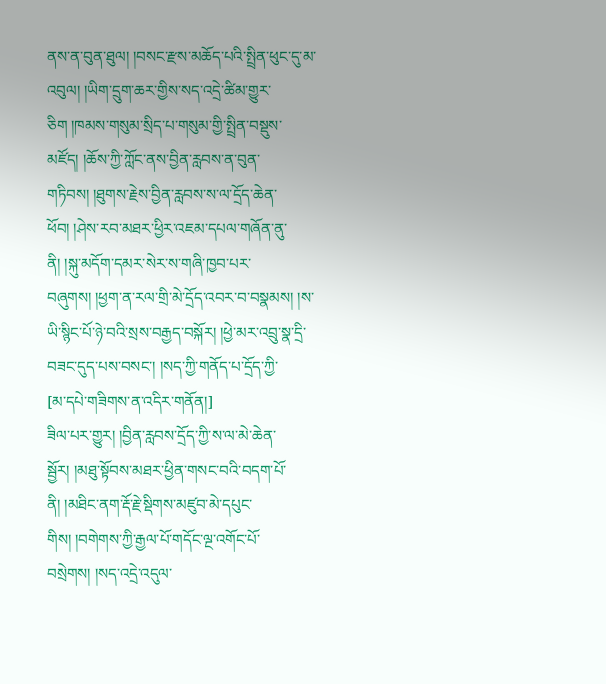ནས་ན་བུན་ཐུལ། །བསང་རྫས་མཆོད་པའི་སྤྲིན་ཕུང་དུ་མ་འབུལ། །ཡིག་དྲུག་ཆར་གྱིས་སད་འདྲེ་ཚིམ་གྱུར་ཅིག །ཁམས་གསུམ་སྲིད་པ་གསུམ་གྱི་སྤྲིན་བསྡུས་མཛོད། །ཆོས་ཀྱི་ཀློང་ནས་བྱིན་རླབས་ན་བུན་གཏིབས། །ཐུགས་རྗེས་བྱིན་རླབས་ས་ལ་དྲོད་ཆེན་ཕོབ། །ཤེས་རབ་མཐར་ཕྱིར་འཇམ་དཔལ་གཞོན་ནུ་ནི། །སྐུ་མདོག་དམར་སེར་ས་གཞི་ཁྱབ་པར་བཞུགས། །ཕྱག་ན་རལ་གྲི་མེ་དྲོད་འབར་བ་བསྣམས། །ས་ཡི་སྙིང་པོ་ཉེ་བའི་སྲས་བརྒྱད་བསྐོར། །ཕྱེ་མར་འབྲུ་སྣ་དྲི་བཟང་དུད་པས་བསང་། །སད་ཀྱི་གནོད་པ་དྲོད་ཀྱི་
[མ་དཔེ་གཟིགས་ན་འདིར་གནོན།]
ཟིལ་པར་གྱུར། །བྱིན་རླབས་དྲོད་ཀྱི་ས་ལ་མེ་ཆེན་སྦྱོར། །མཐུ་སྟོབས་མཐར་ཕྱིན་གསང་བའི་བདག་པོ་ནི། །མཐིང་ནག་རྡོ་རྗེ་སྡིགས་མཛུབ་མེ་དཔུང་གིས། །བགེགས་ཀྱི་རྒྱལ་པོ་གདོང་ལྔ་འགོང་པོ་བསྲེགས། །སད་འདྲེ་འདུལ་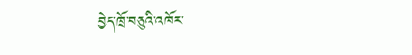བྱེད་ཁྲོ་བཅུའི་འཁོར་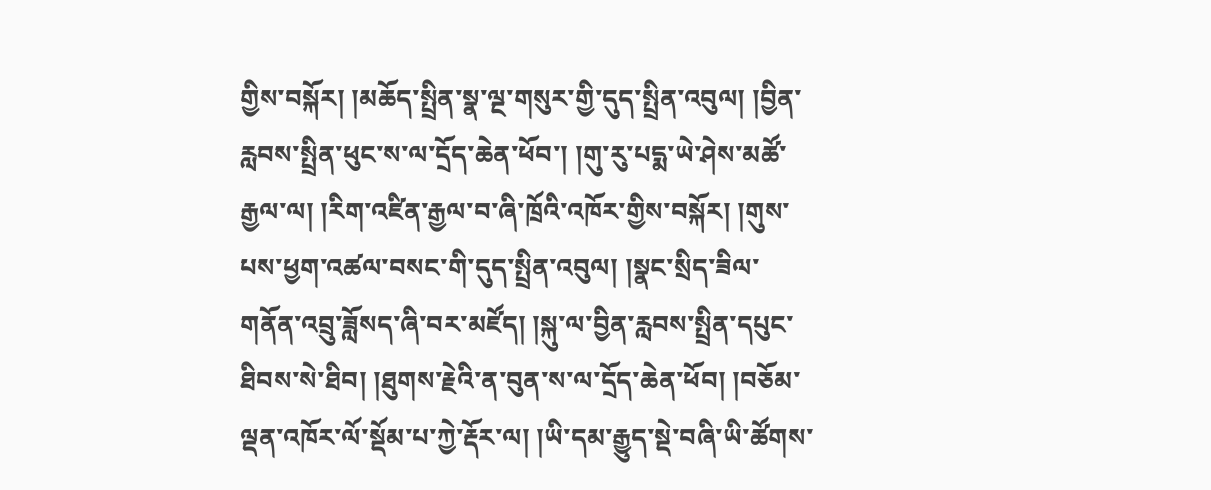གྱིས་བསྐོར། །མཆོད་སྤྲིན་སྣ་ལྔ་གསུར་གྱི་དུད་སྤྲིན་འབུལ། །བྱིན་རླབས་སྤྲིན་ཕུང་ས་ལ་དྲོད་ཆེན་ཕོབ་། །གུ་རུ་པདྨ་ཡེ་ཤེས་མཚོ་རྒྱལ་ལ། །རིག་འཛིན་རྒྱལ་བ་ཞི་ཁྲོའི་འཁོར་གྱིས་བསྐོར། །གུས་པས་ཕྱག་འཚལ་བསང་གི་དུད་སྤྲིན་འབུལ། །སྣང་སྲིད་ཟིལ་གནོན་འབྲུ་ཟློསད་ཞི་བར་མཛོད། །སྐུ་ལ་བྱིན་རླབས་སྤྲིན་དཔུང་ཐིབས་སེ་ཐིབ། །ཐུགས་རྗེའི་ན་བུན་ས་ལ་དྲོད་ཆེན་ཕོབ། །བཅོམ་ལྡན་འཁོར་ལོ་སྡོམ་པ་ཀྱེ་རྡོར་ལ། །ཡི་དམ་རྒྱུད་སྡེ་བཞི་ཡི་ཚོགས་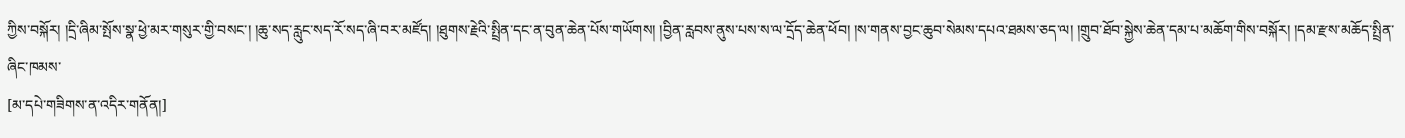ཀྱིས་བསྐོར། །དྲི་ཞིམ་སྤོས་སྣ་ཕྱེ་མར་གསུར་གྱི་བསང་། །ཆུ་སད་རླུང་སད་རོ་སད་ཞི་བར་མཛོད། །ཐུགས་རྗེའི་སྤྲིན་དང་ན་བུན་ཆེན་པོས་གཡོགས། །བྱིན་རླབས་ནུས་པས་ས་ལ་དྲོད་ཆེན་ཕོབ། །ས་གནས་བྱང་ཆུབ་སེམས་དཔའ་ཐམས་ཅད་ལ། །གྲུབ་ཐོབ་སྐྱེས་ཆེན་དམ་པ་མཆོག་གིས་བསྐོར། །དམ་རྫས་མཆོད་སྤྲིན་ཞིང་ཁམས་
[མ་དཔེ་གཟིགས་ན་འདིར་གནོན།]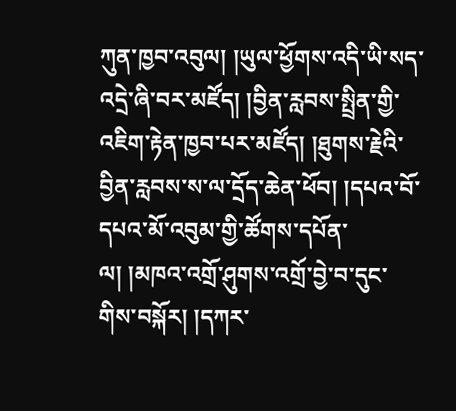ཀུན་ཁྱབ་འབུལ། །ཡུལ་ཕྱོགས་འདི་ཡི་སད་འདྲེ་ཞི་བར་མཛོད། །བྱིན་རླབས་སྤྲིན་གྱི་འཇིག་རྟེན་ཁྱབ་པར་མཛོད། །ཐུགས་རྗེའི་བྱིན་རླབས་ས་ལ་དྲོད་ཆེན་ཕོབ། །དཔའ་བོ་དཔའ་མོ་འབུམ་གྱི་ཚོགས་དཔོན་ལ། །མཁའ་འགྲོ་ཤུགས་འགྲོ་བྱེ་བ་དུང་གིས་བསྐོར། །དཀར་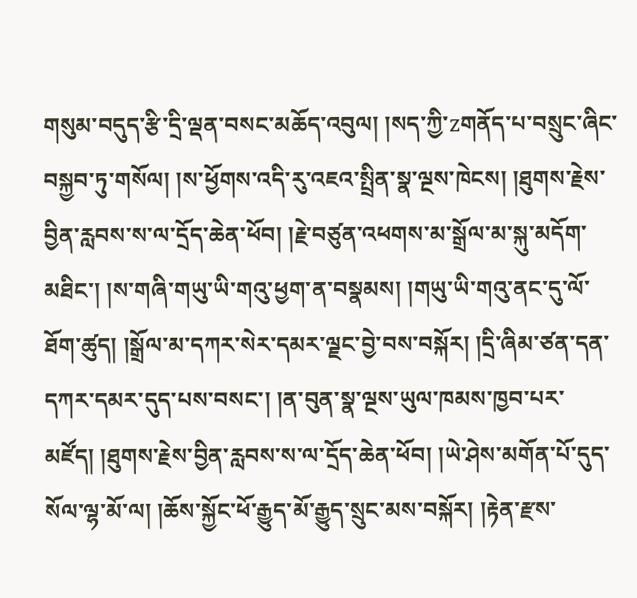གསུམ་བདུད་རྩི་དྲི་ལྡན་བསང་མཆོད་འབུལ། །སད་ཀྱི་zགནོད་པ་བསྲུང་ཞིང་བསྐྱབ་ཏུ་གསོལ། །ས་ཕྱོགས་འདི་རུ་འཇའ་སྤྲིན་སྣ་ལྔས་ཁེངས། །ཐུགས་རྗེས་བྱིན་རླབས་ས་ལ་དྲོད་ཆེན་ཕོབ། །རྗེ་བཙུན་འཕགས་མ་སྒྲོལ་མ་སྐུ་མདོག་མཐིང་། །ས་གཞི་གཡུ་ཡི་གའུ་ཕྱག་ན་བསྣམས། །གཡུ་ཡི་གའུ་ནང་དུ་ལོ་ཐོག་ཚུད། །སྒྲོལ་མ་དཀར་སེར་དམར་ལྗང་བྱེ་བས་བསྐོར། །དྲི་ཞིམ་ཙན་དན་དཀར་དམར་དུད་པས་བསང་། །ན་བུན་སྣ་ལྔས་ཡུལ་ཁམས་ཁྱབ་པར་མཛོད། །ཐུགས་རྗེས་བྱིན་རླབས་ས་ལ་དྲོད་ཆེན་ཕོབ། །ཡེ་ཤེས་མགོན་པོ་དུད་སོལ་ལྷ་མོ་ལ། །ཆོས་སྐྱོང་ཕོ་རྒྱུད་མོ་རྒྱུད་སྲུང་མས་བསྐོར། །རྟེན་རྫས་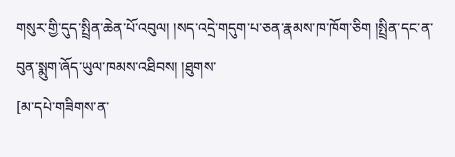གསུར་གྱི་དུད་སྤྲིན་ཆེན་པོ་འབུལ། །སད་འདྲེ་གདུག་པ་ཅན་རྣམས་ཁ་ཁོག་ཅིག །སྤྲིན་དང་ན་བུན་སྨུག་ཞོད་ཡུལ་ཁམས་འཐིབས། །ཐུགས་
[མ་དཔེ་གཟིགས་ན་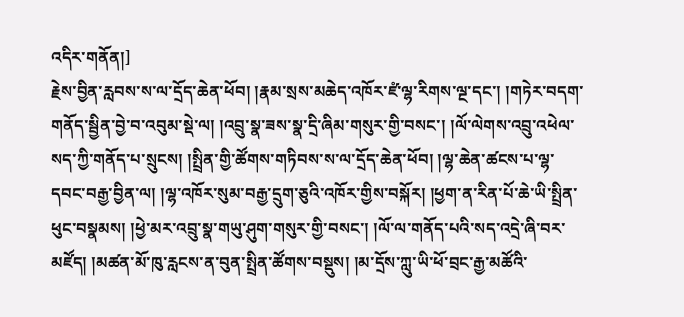འདིར་གནོན།]
རྗེས་བྱིན་རླབས་ས་ལ་དྲོད་ཆེན་ཕོབ། །རྣམ་སྲས་མཆེད་འཁོར་ཛཾ་ལྷ་རིགས་ལྔ་དང་། །གཏེར་བདག་གནོད་སྦྱིན་བྱེ་བ་འབུམ་སྡེ་ལ། །འབྲུ་སྣ་ཟས་སྣ་དྲི་ཞིམ་གསུར་གྱི་བསང་། །ལོ་ལེགས་འབྲུ་འཕེལ་སད་ཀྱི་གནོད་པ་སྲུངས། །སྤྲིན་གྱི་ཚོགས་གཏིབས་ས་ལ་དྲོད་ཆེན་ཕོབ། །ལྷ་ཆེན་ཚངས་པ་ལྷ་དབང་བརྒྱ་བྱིན་ལ། །ལྷ་འཁོར་སུམ་བརྒྱ་དྲུག་ཅུའི་འཁོར་གྱིས་བསྐོར། །ཕྱག་ན་རིན་པོ་ཆེ་ཡི་སྤྲིན་ཕུང་བསྣམས། །ཕྱེ་མར་འབྲུ་སྣ་གཡུ་ཤུག་གསུར་གྱི་བསང་། །ལོ་ལ་གནོད་པའི་སད་འདྲེ་ཞི་བར་མཛོད། །མཚན་མོ་ཁུ་རླངས་ན་བུན་སྤྲིན་ཚོགས་བསྡུས། །མ་དྲོས་ཀླུ་ཡི་ཕོ་བྲང་རྒྱ་མཚོའི་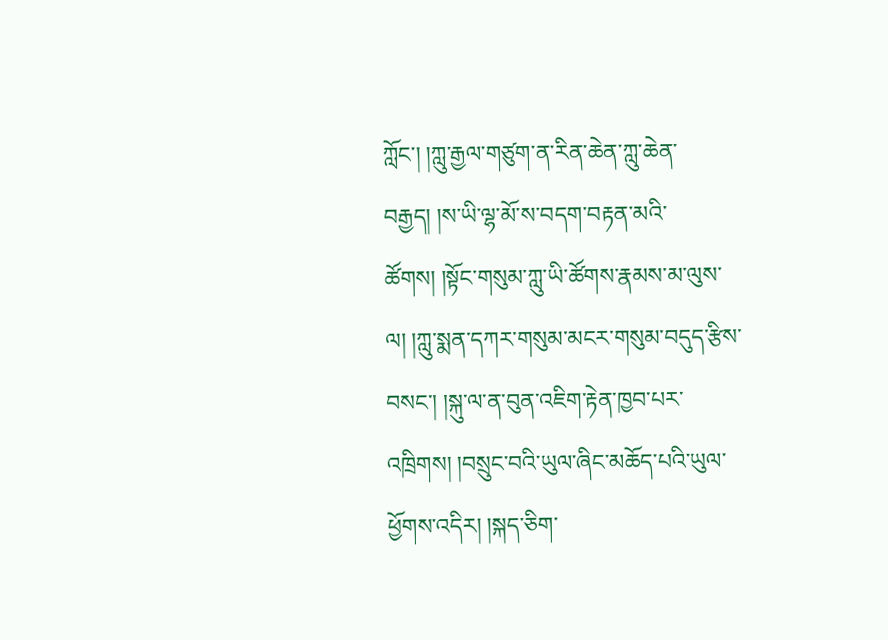ཀློང་། །ཀླུ་རྒྱལ་གཙུག་ན་རིན་ཆེན་ཀླུ་ཆེན་བརྒྱད། །ས་ཡི་ལྷ་མོ་ས་བདག་བརྟན་མའི་ཚོགས། །སྟོང་གསུམ་ཀླུ་ཡི་ཚོགས་རྣམས་མ་ལུས་ལ། །ཀླུ་སྨན་དཀར་གསུམ་མངར་གསུམ་བདུད་རྩིས་བསང་། །སྐུ་ལ་ན་བུན་འཇིག་རྟེན་ཁྱབ་པར་འཁྲིགས། །བསྲུང་བའི་ཡུལ་ཞིང་མཆོད་པའི་ཡུལ་ཕྱོགས་འདིར། །སྐད་ཅིག་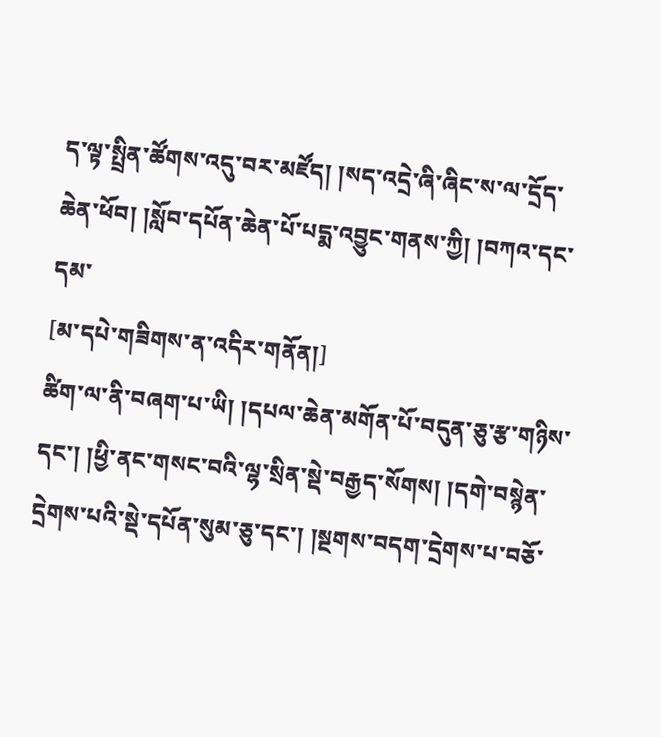ད་ལྟ་སྤྲིན་ཚོགས་འདུ་བར་མཛོད། །སད་འདྲེ་ཞི་ཞིང་ས་ལ་དྲོད་ཆེན་ཕོབ། །སློབ་དཔོན་ཆེན་པོ་པདྨ་འབྱུང་གནས་ཀྱི། །བཀའ་དང་དམ་
[མ་དཔེ་གཟིགས་ན་འདིར་གནོན།]
ཚིག་ལ་ནི་བཞག་པ་ཡི། །དཔལ་ཆེན་མགོན་པོ་བདུན་ཅུ་རྩ་གཉིས་དང་། །ཕྱི་ནང་གསང་བའི་ལྷ་སྲིན་སྡེ་བརྒྱད་སོགས། །དགེ་བསྙེན་དྲེགས་པའི་སྡེ་དཔོན་སུམ་ཅུ་དང་། །སྔགས་བདག་དྲེགས་པ་བཅོ་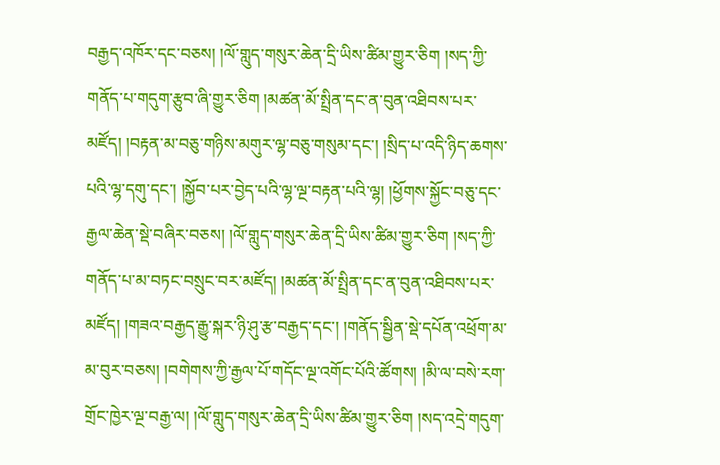བརྒྱད་འཁོར་དང་བཅས། །ལོ་གླུད་གསུར་ཆེན་དྲི་ཡིས་ཚིམ་གྱུར་ཅིག །སད་ཀྱི་གནོད་པ་གདུག་རྩུབ་ཞི་གྱུར་ཅིག །མཚན་མོ་སྤྲིན་དང་ན་བུན་འཐིབས་པར་མཛོད། །བརྟན་མ་བཅུ་གཉིས་མགུར་ལྷ་བཅུ་གསུམ་དང་། །སྲིད་པ་འདི་ཉིད་ཆགས་པའི་ལྷ་དགུ་དང་། །སྐྱོབ་པར་བྱེད་པའི་ལྷ་ལྔ་བརྟན་པའི་ལྷ། །ཕྱོགས་སྐྱོང་བཅུ་དང་རྒྱལ་ཆེན་སྡེ་བཞིར་བཅས། །ལོ་གླུད་གསུར་ཆེན་དྲི་ཡིས་ཚིམ་གྱུར་ཅིག །སད་ཀྱི་གནོད་པ་མ་བཏང་བསྲུང་བར་མཛོད། །མཚན་མོ་སྤྲིན་དང་ན་བུན་འཐིབས་པར་མཛོད། །གཟའ་བརྒྱད་རྒྱུ་སྐར་ཉི་ཤུ་རྩ་བརྒྱད་དང་། །གནོད་སྦྱིན་སྡེ་དཔོན་འཕྲོག་མ་མ་བུར་བཅས། །བགེགས་ཀྱི་རྒྱལ་པོ་གདོང་ལྔ་འགོང་པོའི་ཚོགས། །མི་ལ་བསེ་རག་གྲོང་ཁྱེར་ལྔ་བརྒྱ་ལ། །ལོ་གླུད་གསུར་ཆེན་དྲི་ཡིས་ཚིམ་གྱུར་ཅིག །སད་འདྲེ་གདུག་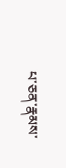པ་ཅན་རྣམས་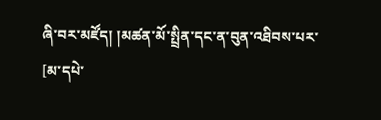ཞི་བར་མཛོད། །མཚན་མོ་སྤྲིན་དང་ན་བུན་འཐིབས་པར་
[མ་དཔེ་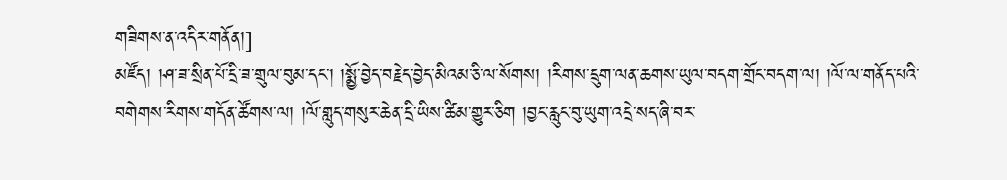གཟིགས་ན་འདིར་གནོན།]
མཛོད། །ཤ་ཟ་སྲིན་པོ་དྲི་ཟ་གྲུལ་བུམ་དང་། །སྨྱོ་བྱེད་བརྗེད་བྱེད་མིའམ་ཅི་ལ་སོགས། །རིགས་དྲུག་ལན་ཆགས་ཡུལ་བདག་གྲོང་བདག་ལ། །ལོ་ལ་གནོད་པའི་བགེགས་རིགས་གདོན་ཚོགས་ལ། །ལོ་གླུད་གསུར་ཆེན་དྲི་ཡིས་ཚིམ་གྱུར་ཅིག །བྱང་རླུང་བུ་ཡུག་འདྲེ་སད་ཞི་བར་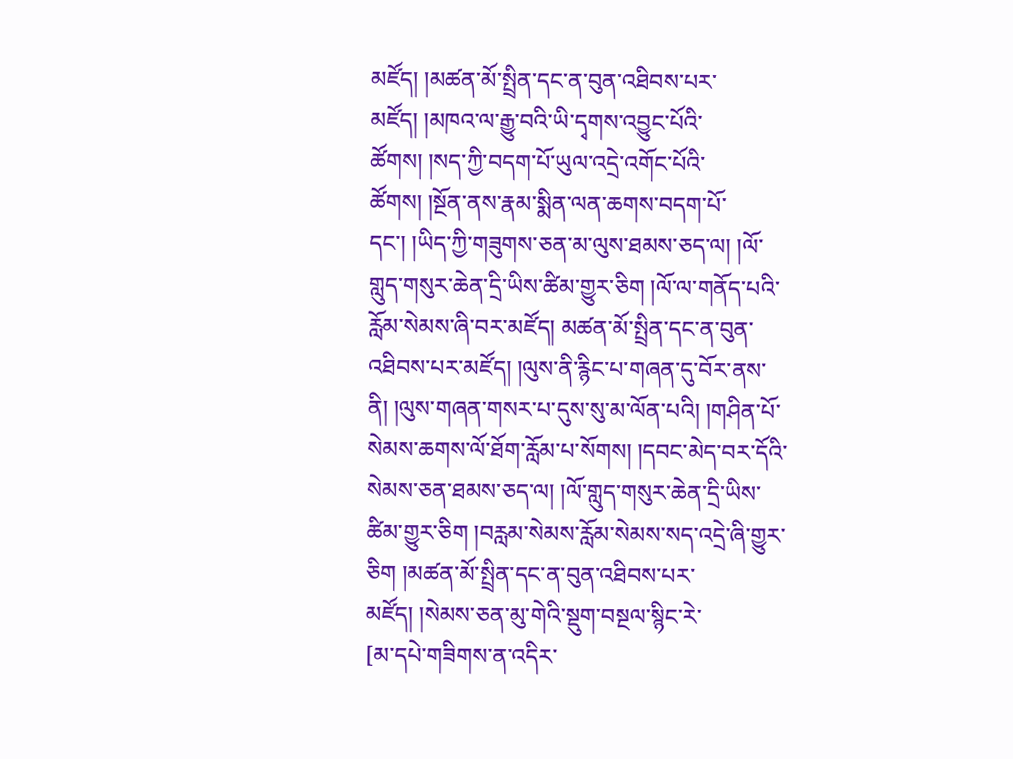མཛོད། །མཚན་མོ་སྤྲིན་དང་ན་བུན་འཐིབས་པར་མཛོད། །མཁའ་ལ་རྒྱུ་བའི་ཡི་དྭགས་འབྱུང་པོའི་ཚོགས། །སད་ཀྱི་བདག་པོ་ཡུལ་འདྲེ་འགོང་པོའི་ཚོགས། །སྔོན་ནས་རྣམ་སྨིན་ལན་ཆགས་བདག་པོ་དང་། །ཡིད་ཀྱི་གཟུགས་ཅན་མ་ལུས་ཐམས་ཅད་ལ། །ལོ་གླུད་གསུར་ཆེན་དྲི་ཡིས་ཚིམ་གྱུར་ཅིག །ལོ་ལ་གནོད་པའི་རློམ་སེམས་ཞི་བར་མཛོད། མཚན་མོ་སྤྲིན་དང་ན་བུན་འཐིབས་པར་མཛོད། །ལུས་ནི་རྙིང་པ་གཞན་དུ་བོར་ནས་ནི། །ལུས་གཞན་གསར་པ་དུས་སུ་མ་ལོན་པའི། །གཤིན་པོ་སེམས་ཆགས་ལོ་ཐོག་རློམ་པ་སོགས། །དབང་མེད་བར་དོའི་སེམས་ཅན་ཐམས་ཅད་ལ། །ལོ་གླུད་གསུར་ཆེན་དྲི་ཡིས་ཚིམ་གྱུར་ཅིག །བརླམ་སེམས་རློམ་སེམས་སད་འདྲེ་ཞི་གྱུར་ཅིག །མཚན་མོ་སྤྲིན་དང་ན་བུན་འཐིབས་པར་མཛོད། །སེམས་ཅན་མུ་གེའི་སྡུག་བསྔལ་སྙིང་རེ་
[མ་དཔེ་གཟིགས་ན་འདིར་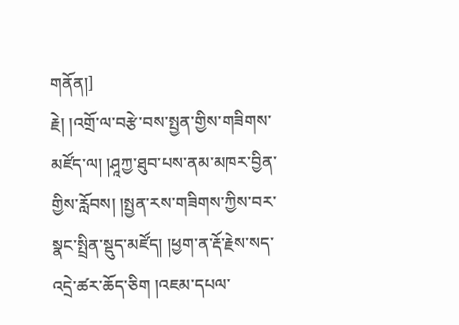གནོན།]
རྗེ། །འགྲོ་ལ་བརྩེ་བས་སྤྱན་གྱིས་གཟིགས་མཛོད་ལ། །ཤཱཀྱ་ཐུབ་པས་ནམ་མཁར་བྱིན་གྱིས་རློབས། །སྤྱན་རས་གཟིགས་ཀྱིས་བར་སྣང་སྤྲིན་སྡུད་མཛོད། །ཕྱག་ན་རྡོ་རྗེས་སད་འདྲེ་ཚར་ཆོད་ཅིག །འཇམ་དཔལ་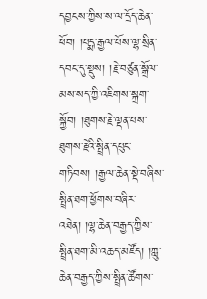དབྱངས་ཀྱིས་ས་ལ་དྲོད་ཆེན་ཕོབ། །པདྨ་རྒྱལ་པོས་ལྷ་སྲིན་དབང་དུ་སྡུས། །རྗེ་བཙུན་སྒྲོལ་མས་སད་ཀྱི་འཇིགས་སྐྲག་སྐྱོབ། །ཐུགས་རྗེ་ལྡན་པས་ཐུགས་རྗེའི་སྤྲིན་དཔུང་གཏིབས། །རྒྱལ་ཆེན་སྡེ་བཞིས་སྤྲིན་ཐག་ཕྱོགས་བཞིར་འཐེན། །ལྷ་ཆེན་བརྒྱད་ཀྱིས་སྤྲིན་ཐག་མི་འཆད་མཛོད། །ཀླུ་ཆེན་བརྒྱད་ཀྱིས་སྤྲིན་ཚོགས་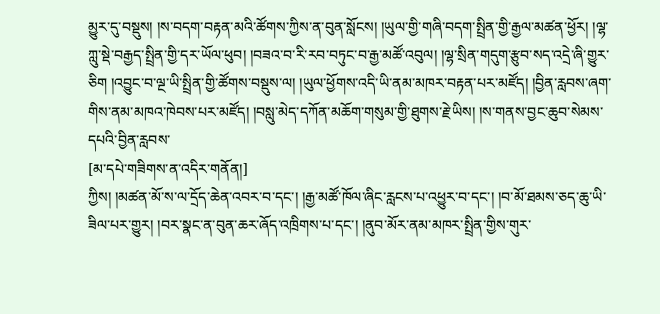མྱུར་དུ་བསྡུས། །ས་བདག་བརྟན་མའི་ཚོགས་ཀྱིས་ན་བུན་སློངས། །ཡུལ་གྱི་གཞི་བདག་སྤྲིན་གྱི་རྒྱལ་མཚན་ཕྱོར། །ལྷ་ཀླུ་སྡེ་བརྒྱད་སྤྲིན་གྱི་དར་ཡོལ་ཕུབ། །བཟའ་བ་རི་རབ་བཏུང་བ་རྒྱ་མཚོ་འབུལ། །ལྷ་སྲིན་གདུག་རྩུབ་སད་འདྲེ་ཞི་གྱུར་ཅིག །འབྱུང་བ་ལྔ་ཡི་སྤྲིན་གྱི་ཚོགས་བསྡུས་ལ། །ཡུལ་ཕྱོགས་འདི་ཡི་ནམ་མཁར་བརྟན་པར་མཛོད། །བྱིན་རླབས་ཞག་གིས་ནམ་མཁའ་ཁེབས་པར་མཛོད། །བསླུ་མེད་དཀོན་མཆོག་གསུམ་གྱི་ཐུགས་རྗེ་ཡིས། །ས་གནས་བྱང་ཆུབ་སེམས་དཔའི་བྱིན་རླབས་
[མ་དཔེ་གཟིགས་ན་འདིར་གནོན།]
ཀྱིས། །མཚན་མོ་ས་ལ་དྲོད་ཆེན་འབར་བ་དང་། །རྒྱ་མཚོ་ཁོལ་ཞིང་རླངས་པ་འཕྱུར་བ་དང་། །བ་མོ་ཐམས་ཅད་ཆུ་ཡི་ཟིལ་པར་གྱུར། །བར་སྣང་ན་བུན་ཆར་ཞོད་འཁྲིགས་པ་དང་། །ནུབ་མོར་ནམ་མཁར་སྤྲིན་གྱིས་གུར་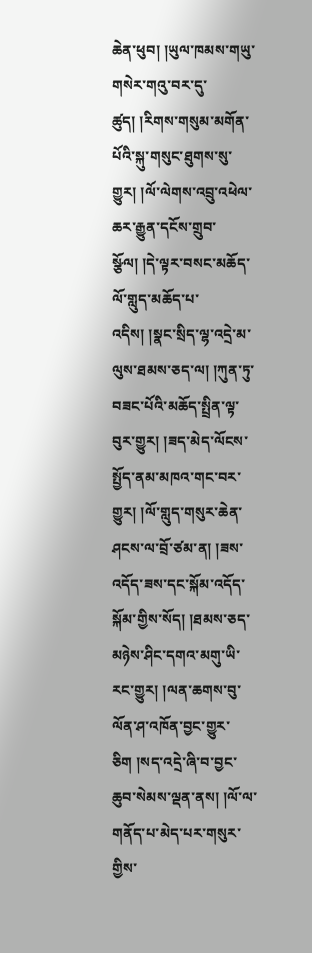ཆེན་ཕུབ། །ཡུལ་ཁམས་གཡུ་གསེར་གའུ་བར་དུ་ཚུད། །རིགས་གསུམ་མགོན་པོའི་སྐུ་གསུང་ཐུགས་སུ་གྱུར། །ལོ་ལེགས་འབྲུ་འཕེལ་ཆར་རྒྱུན་དངོས་གྲུབ་སྩོལ། །དེ་ལྟར་བསང་མཆོད་ལོ་གླུད་མཆོད་པ་འདིས། །སྣང་སྲིད་ལྷ་འདྲེ་མ་ལུས་ཐམས་ཅད་ལ། །ཀུན་ཏུ་བཟང་པོའི་མཆོད་སྤྲིན་ལྟ་བུར་གྱུར། །ཟད་མེད་ལོངས་སྤྱོད་ནམ་མཁའ་གང་བར་གྱུར། །ལོ་གླུད་གསུར་ཆེན་ཤངས་ལ་བྲོ་ཙམ་ན། །ཟས་འདོད་ཟས་དང་སྐོམ་འདོད་སྐོམ་གྱིས་སོད། །ཐམས་ཅད་མཉེས་ཤིང་དགའ་མགུ་ཡི་རང་གྱུར། །ལན་ཆགས་བུ་ལོན་ཤ་འཁོན་བྱང་གྱུར་ཅིག །སད་འདྲེ་ཞི་བ་བྱང་ཆུབ་སེམས་ལྡན་ནས། །ལོ་ལ་གནོད་པ་མེད་པར་གསུར་གྱིས་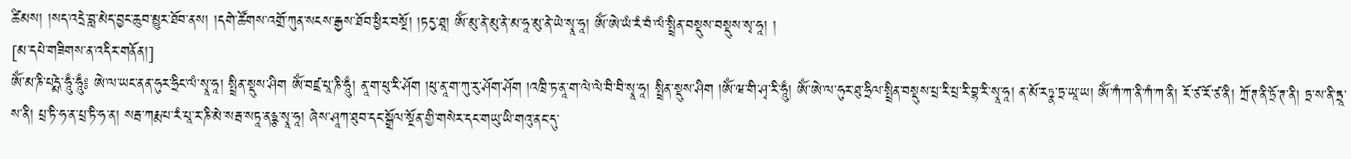ཚིམས། །སད་འདྲེ་བླ་མེད་བྱང་ཆུབ་མྱུར་ཐོབ་ནས། །དགེ་ཚོགས་འགྲོ་ཀུན་སངས་རྒྱས་ཐོབ་ཕྱིར་བསྔོ། །ཏདྱ་ཐཱ། ཨོཾ་མུ་ནེ་མུ་ནེ་མ་ཧཱ་མུ་ནེ་ཡེ་སྭཱ་ཧཱ། ཨོཾ་ཨེ་ཡཾ་རཾ་བཾ་ལཾ་སྤྲིན་བསྡུས་བསྡུས་སྭ་ཧཱ། །
[མ་དཔེ་གཟིགས་ན་འདིར་གནོན།]
ཨོཾ་མ་ཎི་པདྨེ་ཧཱུྃ་ཧཱུྃ༔ ཨེ་ལ་ཡང་ནན་ཧུར་ཧྲིང་ལཾ་སྭཱ་ཧཱ། སྤྲིན་སྡུས་ཤིག ཨོཾ་བཛྲ་པཱ་ཎི་ཧཱུྃ། ནཱ་ག་ཕུ་རི་ཤོག །ཕུ་ནཱ་ག་ཀུ་རུ་ཤོག་ཤོག །འཁྲི་ཏ་ནཱ་ག་ལེ་ལེ་བི་བི་སྭཱ་ཧཱ། སྤྲིན་སྡུས་ཤིག །ཨོཾ་ཝ་གི་ཤྭ་རི་ཧཱུྃ། ཨོཾ་ཨེ་ལ་ཧུར་ཐུ་ཧྲིལ་སྤྲིན་བསྡུས་པྲ་རི་པྲ་རི་བྷ་རི་སྭཱ་ཧཱ། ན་མོ་རཏྣ་ཏྲ་ཡཱ་ཡ། ཨོཾ་ཀཾ་ཀ་ནི་ཀཾ་ཀ་ནི། རོ་ཙ་རོ་ཙ་ནི། ཀྲོ་ཊ་ནི་ཏྲོ་ཊ་ནི། ཏྲ་ས་ནི་ཏྲཱ་ས་ནི། པྲ་ཏི་ཧ་ན་པྲ་ཏི་ཧ་ན། སརྦ་ཀརྨ་པ་རཾ་པཱ་ར་ཎི་མེ་སརྦ་སཏཱ་ནཉྩ་སྭཱ་ཧཱ། ཞེས་ཤཱཀ་ཐུབ་དང་སྒྲོལ་སྔོན་གྱི་གསེར་དང་གཡུ་ཡི་གའུ་ནང་དུ་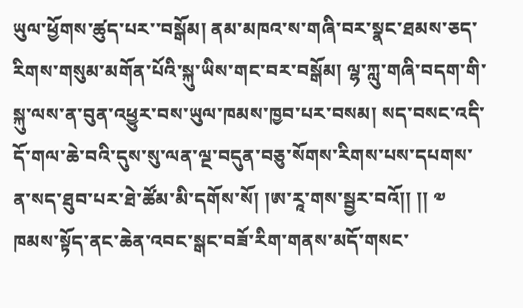ཡུལ་ཕྱོགས་ཚུད་པར་་བསྒོམ། ནམ་མཁའ་ས་གཞི་བར་སྣང་ཐམས་ཅད་རིགས་གསུམ་མགོན་པོའི་སྐུ་ཡིས་གང་བར་བསྒོམ། ལྷ་ཀླུ་གཞི་བདག་གི་སྐུ་ལས་ན་བུན་འཕྱུར་བས་ཡུལ་ཁམས་ཁྱབ་པར་བསམ། སད་བསང་འདི་དོ་གལ་ཆེ་བའི་དུས་སུ་ལན་ལྔ་བདུན་བཅུ་སོགས་རིགས་པས་དཔགས་ན་སད་ཐུབ་པར་ཐེ་ཚོམ་མི་དགོས་སོ། །ཨ་རཱ་གས་སྦྱར་བའོ།། །། ༧ ཁམས་སྟོད་ནང་ཆེན་འབང་སྒང་བཟོ་རིག་གནས་མདོ་གསང་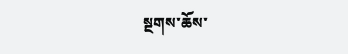སྔགས་ཆོས་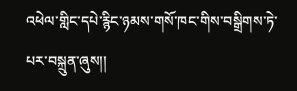འཕེལ་གླིང་དཔེ་རྙིང་ཉམས་གསོ་ཁང་གིས་བསྒྲིགས་ཏེ་པར་བསྐྲུན་ཞུས།།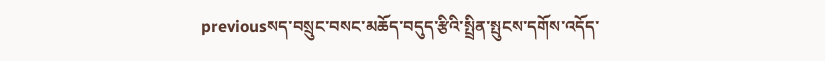previousསད་བསྲུང་བསང་མཆོད་བདུད་རྩིའི་སྤྲིན་སྤུངས་དགོས་འདོད་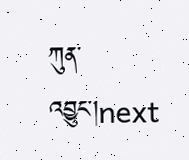ཀུན་འབྱུང་།next